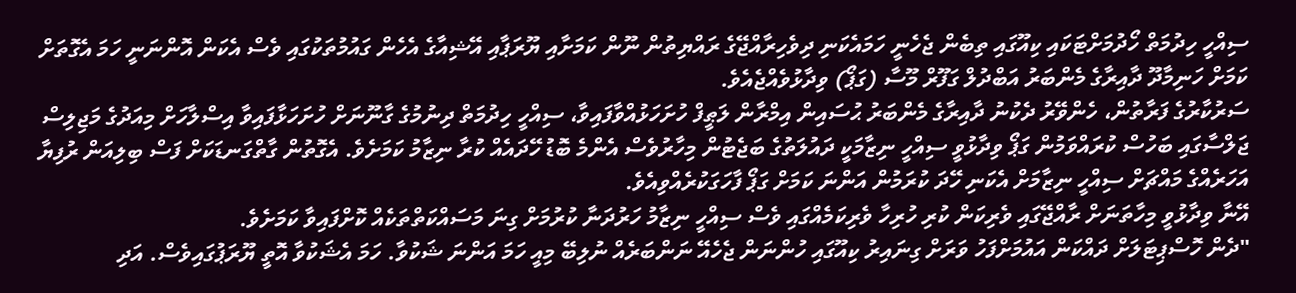ސިއްހީ ހިދުމަތް ހޯދުމަށްޓަކައި ކިއޫގައި ތިބެން ޖެހެނީ ހަމައެކަނި ދިވެހިރާއްޖޭގެ ރައްޔިތުން ނޫން ކަމަށާއި ޔޫރަޕާއި އޭޝިއާގެ އެހެން ގައުމުތަކުގައި ވެސް އެކަން އޮންނަނީ ހަމަ އެގޮތަށް ކަމަށް ހަނިމާދޫ ދާއިރާގެ މެންބަރު އަބްދުލް ގަފޫރް މޫސާ (ގަޕޯ) ވިދާޅުވެއްޖެއެވެ.
ސަރުކާރުގެ ފަރާތުން، ހެންވޭރު ދެކުނު ދާއިރާގެ މެންބަރު ޙުސައިން އިމްރާން ލަޠީފް ހުށަހަޅުއްވާފައިވާ، ސިއްހީ ހިދުމަތް ދިނުމުގެ ގާނޫނަށް ހުށަހަޅާފައިވާ އިސްލާހަށް މިއަދުގެ މަޖިލިސް ޖަލްސާގައި ބަހުސް ކުރައްވަމުން ގަޕޯ ވިދާޅުވީ ސިއްހީ ނިޒާމަކީ ދައުލަތުގެ ބަޖެޓުން މިހާރުވެސް އެންމެ ބޮޑު ހޭދައެއް ކުރާ ނިޒާމު ކަމަށެވެ. އެގޮތުން ގާތްގަނޑަކަށް ފަސް ބިލިއަން ރުފިޔާ އަހަރެއްގެ މައްޗަށް ސިއްހީ ނިޒާމަށް އެކަނި ހޭދަ ކުރަމުން އަންނަ ކަމަށް ގަޕޯ ފާހަގަކުރެއްވިއެވެ.
އޭނާ ވިދާޅުވީ މިހާތަނަށް ރާއްޖޭގައި ވެރިކަން ކުރި ހުރިހާ ވެރިކަމެއްގައި ވެސް ސިއްހީ ނިޒާމު ހަރުދަނާ ކުރުމަށް ގިނަ މަސައްކަތްތަކެއް ކޮށްފައިވާ ކަމަށެވެ.
"ދެން ހޮސްޕިޓަލަށް ދައްކަން އައުމަށްފަހު ވަރަށް ގިނައިރު ކިއޫގައި ހުންނަން ޖެހެއޭ ނަންބަރެއް ނުލިބޭ މިއީ ހަމަ އަންނަ ޝަކުވާ. ހަމަ އެޝަކުވާ އޮތީ ޔޫރަޕުގައިވެސް. އަދި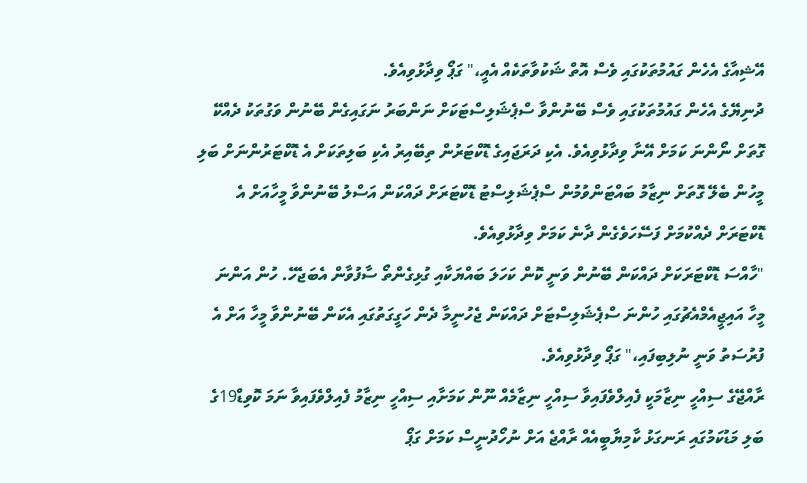އޭޝިއާގެ އެހެން ގައުމުތަކުގައި ވެސް އޮތް ޝަކުވާތަކެއް އެއީ،" ގަޕޯ ވިދާޅުވިއެވެ.
ދުނިޔޭގެ އެހެން ގައުމުތަކުގައި ވެސް ބޭނުންވާ ސްޕެޝަލިސްޓަކަށް ނަންބަރު ނަގައިގެން ބޭނުން ވަގުތަކު ދެއްކޭ ގޮތަށް ނޯންނަ ކަމަށް އޭނާ ވިދާޅުވިއެވެ. އެކި ދަރަޖައިގެ ޑޮކްޓަރުން ތިބޭއިރު އެކި ބަލިތަކަށް އެ ޑޮކްޓަރުންނަށް ބަލި މީހުން ބެލޭ ގޮތަށް ނިޒާމު ބައްޓަންވުމުން ސްޕެޝަލިސްޓު ޑޮކްޓަރަށް ދައްކަން އަސްލު ބޭނުންވާ މީހާއަށް އެ ޑޮކްޓަރަށް ދެއްކުމަށް ފަސޭހަވެގެން ދާނެ ކަމަށް ވިދާޅުވިއެވެ.
"ހާއްސަ ޑޮކްޓަރަކަށް ދައްކަން ބޭނުން ވަނީ ކޮން ކަހަލަ ބައްޔަކާއި ގުޅިގެންތޯ ސާފުވާން އެބަޖެހޭ. ހުން އަންނަ މީހާ އައިޖީއެމްއެޗުގައި ހުންނަ ސްޕެޝަލިސްޓަށް ދައްކަން ޖެހުނީމާ ދެން ހަގީގަތުގައި އެކަން ބޭނުންވާ މީހާ އަށް އެ ފުރުސަތު ވަނީ ނުލިބިފައި،" ގަޕޯ ވިދާޅުވިއެވެ.
ރާއްޖޭގެ ސިއްހީ ނިޒާމަކީ ފެއިލްވެފައިވާ ސިއްހީ ނިޒާމެއް ނޫން ކަމަށާއި ސިއްހީ ނިޒާމު ފެއިލްވެފައިވާ ނަމަ ކޮވިޑް19ގެ ބަލި މަޑުކަމުގައި ރަނގަޅު ކާމިޔާބީއެއް ރާއްޖެ އަށް ނުހޯދުނީސް ކަމަށް ގަޕޯ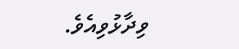ވިދާޅުވިއެވެ.